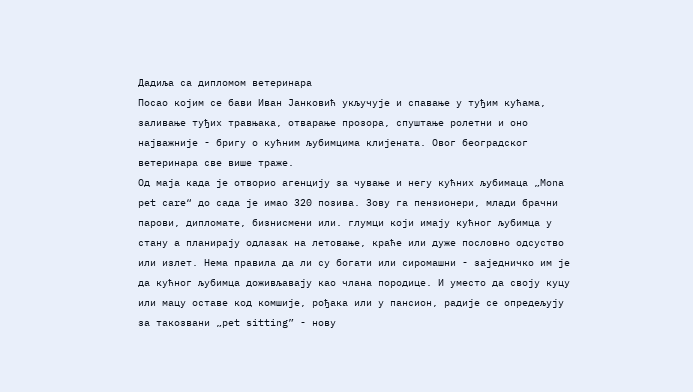Дадиља са дипломом ветеринара
Посао којим се бави Иван Јанковић укључује и спавање у туђим кућама, заливање туђих травњака, отварање прозора, спуштање ролетни и оно најважније - бригу о кућним љубимцима клијената. Овог београдског ветеринара све више траже.
Од маја када је отворио агенцију за чување и негу кућних љубимаца „Mona pet care“ до сада је имао 320 позива. Зову га пензионери, млади брачни парови, дипломате, бизнисмени или. глумци који имају кућног љубимца у стану а планирају одлазак на летовање, краће или дуже пословно одсуство или излет. Нема правила да ли су богати или сиромашни - заједничко им је да кућног љубимца доживљавају као члана породице. И уместо да своју куцу или мацу оставе код комшије, рођака или у пансион, радије се опредељују за такозвани „pet sitting” - нову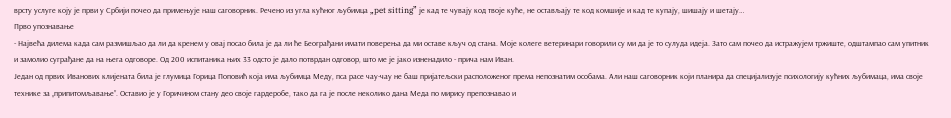врсту услуге коју је први у Србији почео да примењује наш саговорник. Речено из угла кућног љубимца „pet sitting” је кад те чувају код твоје куће, не остављају те код комшије и кад те купају, шишају и шетају…
Прво упознавање
- Највећа дилема када сам размишљао да ли да кренем у овај посао била је да ли ће Београђани имати поверења да ми оставе кључ од стана. Моје колеге ветеринари говорили су ми да је то сулуда идеја. Зато сам почео да истражујем тржиште, одштампао сам упитник и замолио суграђане да на њега одговоре. Од 200 испитаника њих 33 одсто је дало потврдан одговор, што ме је јако изненадило - прича нам Иван.
Један од првих Иванових клијената била је глумица Горица Поповић која има љубимца Меду, пса расе чау-чау не баш пријатељски расположеног према непознатим особама. Али наш саговорник који планира да специјализује психологију кућних љубимаца, има своје технике за „припитомљавање”. Оставио је у Горичином стану део своје гардеробе, тако да га је после неколико дана Меда по мирису препознавао и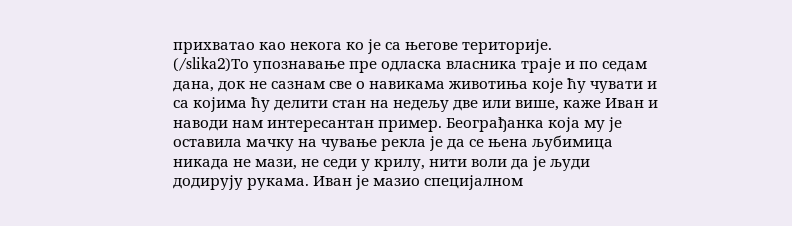прихватао као некога ко је са његове територије.
(/slika2)То упознавање пре одласка власника траје и по седам дана, док не сазнам све о навикама животиња које ћу чувати и са којима ћу делити стан на недељу две или више, каже Иван и наводи нам интересантан пример. Београђанка која му је оставила мачку на чување рекла је да се њена љубимица никада не мази, не седи у крилу, нити воли да је људи додирују рукама. Иван је мазио специјалном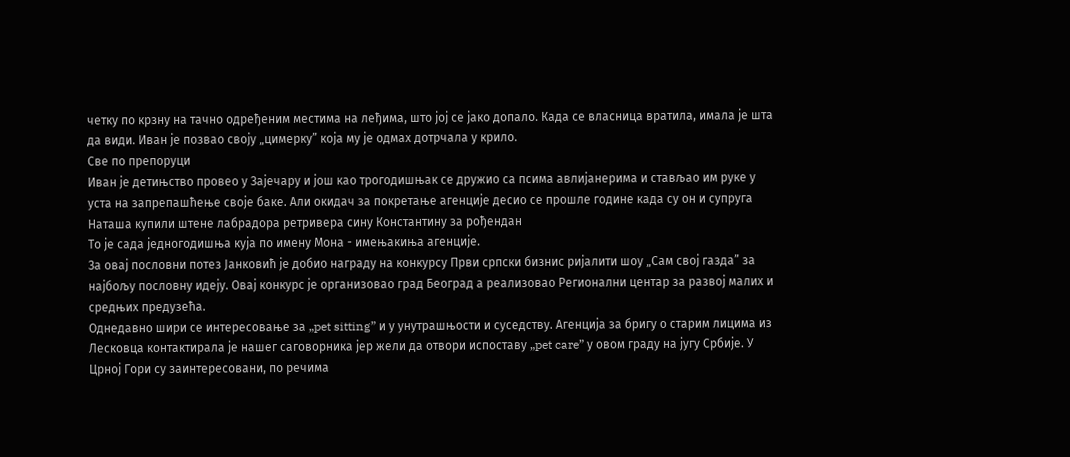четку по крзну на тачно одређеним местима на леђима, што јој се јако допало. Када се власница вратила, имала је шта да види. Иван је позвао своју „цимерку” која му је одмах дотрчала у крило.
Све по препоруци
Иван је детињство провео у Зајечару и још као трогодишњак се дружио са псима авлијанерима и стављао им руке у уста на запрепашћење своје баке. Али окидач за покретање агенције десио се прошле године када су он и супруга Наташа купили штене лабрадора ретривера сину Константину за рођендан
То је сада једногодишња куја по имену Мона - имењакиња агенције.
За овај пословни потез Јанковић је добио награду на конкурсу Први српски бизнис ријалити шоу „Сам свој газда” за најбољу пословну идеју. Овај конкурс је организовао град Београд а реализовао Регионални центар за развој малих и средњих предузећа.
Однедавно шири се интересoвање за „pet sitting” и у унутрашњости и суседству. Агенција за бригу о старим лицима из Лесковца контактирала је нашег саговорника јер жели да отвори испоставу „pet care” у овом граду на југу Србије. У Црној Гори су заинтересовани, по речима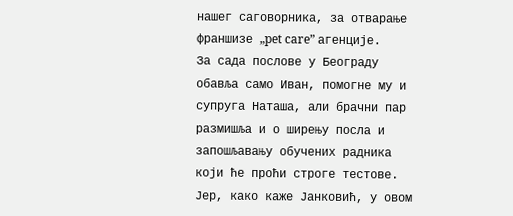нашег саговорника, за отварање франшизе „pet care” агенције.
За сада послове у Београду обавља само Иван, помогне му и супруга Наташа, али брачни пар размишља и о ширењу посла и запошљавању обучених радника који ће проћи строге тестове. Јер, како каже Јанковић, у овом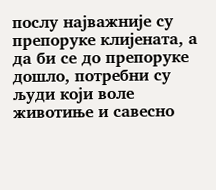послу најважније су препоруке клијената, а да би се до препоруке дошло, потребни су људи који воле животиње и савесно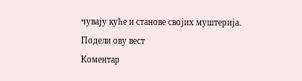чувају куће и станове својих муштерија.
Подели ову вест
Комeнтар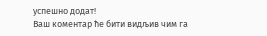успeшно додат!
Ваш комeнтар ћe бити видљив чим га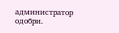администратор одобри.